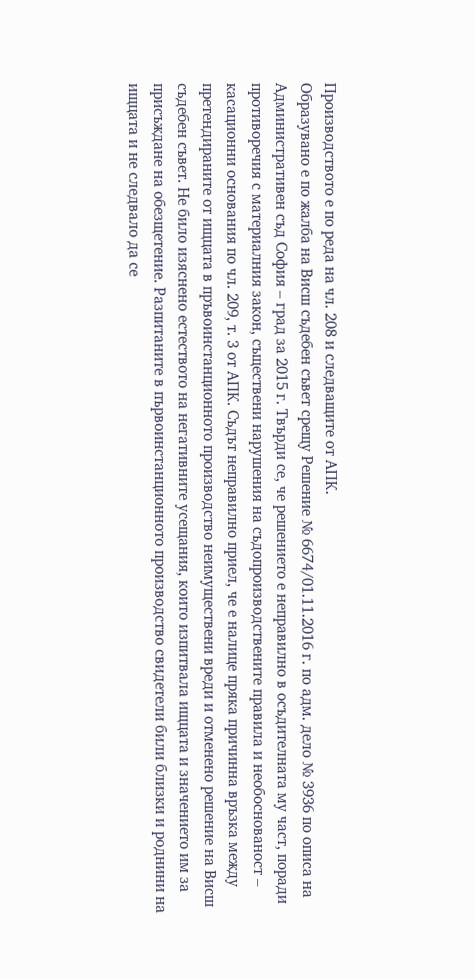Производството е по реда на чл. 208 и следващите от АПК.
Образувано е по жалба на Висш съдебен съвет срещу Решение № 6674/01.11.2016 г. по адм. дело № 3936 по описа на Административен съд София – град за 2015 г. Твърди се, че решението е неправилно в осъдителната му част, поради противоречия с материалния закон, съществени нарушения на съдопроизводствените правила и необоснованост – касационни основания по чл. 209, т. 3 от АПК. Съдът неправилно приел, че е налице пряка причинна връзка между претендираните от ищцата в пръвоинстанционното производство неимуществени вреди и отменено решение на Висш съдебен съвет. Не било изяснено естеството на негативните усещания, които изпитвала ищцата и значението им за присъждане на обезщетение. Разпитаните в първоинстанционното производство свидетели били близки и роднини на ищцата и не следвало да се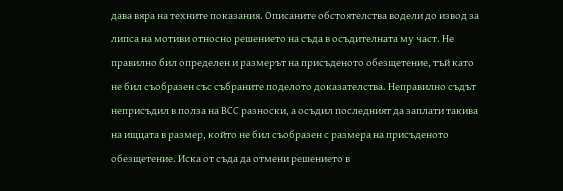дава вяра на техните показания. Описаните обстоятелства водели до извод за липса на мотиви относно решението на съда в осъдителната му част. Не правилно бил определен и размерът на присъденото обезщетение, тъй като не бил съобразен със събраните поделото доказателства. Неправилно съдът неприсъдил в полза на ВСС разноски, а осъдил последният да заплати такива на ищцата в размер, който не бил съобразен с размера на присъденото обезщетение. Иска от съда да отмени решението в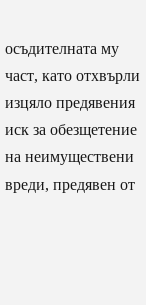осъдителната му част, като отхвърли изцяло предявения иск за обезщетение на неимуществени вреди, предявен от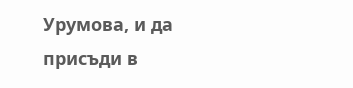Урумова, и да присъди в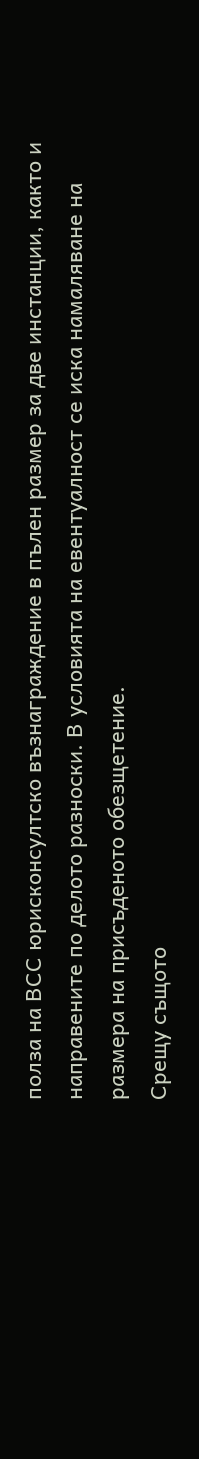полза на ВСС юрисконсултско възнаграждение в пълен размер за две инстанции, както и направените по делото разноски. В условията на евентуалност се иска намаляване на размера на присъденото обезщетение.
Срещу същото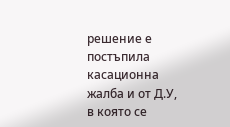решение е постъпила касационна жалба и от Д.У, в която се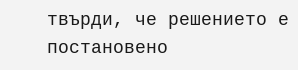твърди, че решението е постановено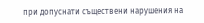при допуснати съществени нарушения на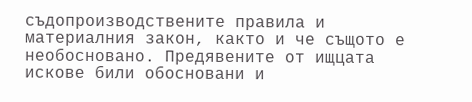съдопроизводствените правила и материалния закон, както и че същото е необосновано. Предявените от ищцата искове били обосновани и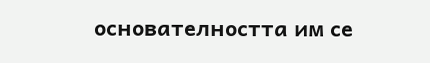основателността им се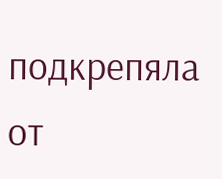подкрепяла от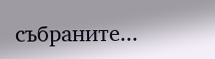събраните...